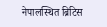नेपालस्थित ब्रिटिस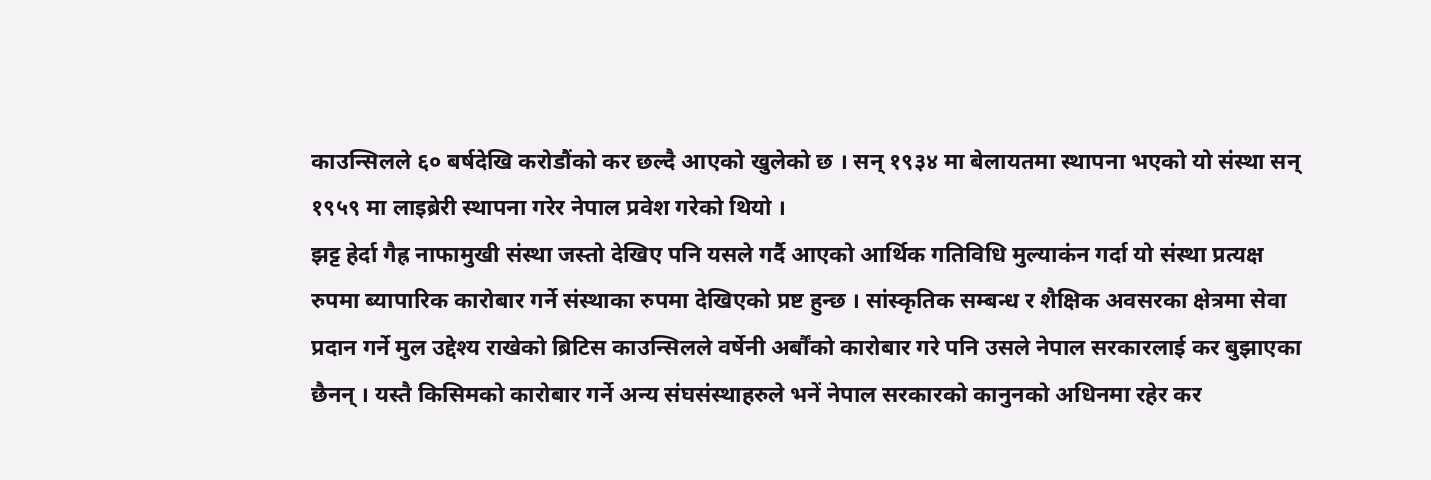काउन्सिलले ६० बर्षदेखि करोडौंको कर छल्दै आएको खुलेको छ । सन् १९३४ मा बेलायतमा स्थापना भएको यो संस्था सन् १९५९ मा लाइब्रेरी स्थापना गरेर नेपाल प्रवेश गरेको थियो ।
झट्ट हेर्दा गैह्र नाफामुखी संस्था जस्तो देखिए पनि यसले गर्दै आएको आर्थिक गतिविधि मुल्याकंन गर्दा यो संस्था प्रत्यक्ष रुपमा ब्यापारिक कारोबार गर्ने संस्थाका रुपमा देखिएको प्रष्ट हुन्छ । सांस्कृतिक सम्बन्ध र शैक्षिक अवसरका क्षेत्रमा सेवा प्रदान गर्ने मुल उद्देश्य राखेको ब्रिटिस काउन्सिलले वर्षेनी अर्बौंको कारोबार गरे पनि उसले नेपाल सरकारलाई कर बुझाएका छैनन् । यस्तै किसिमको कारोबार गर्ने अन्य संघसंस्थाहरुले भनें नेपाल सरकारको कानुनको अधिनमा रहेर कर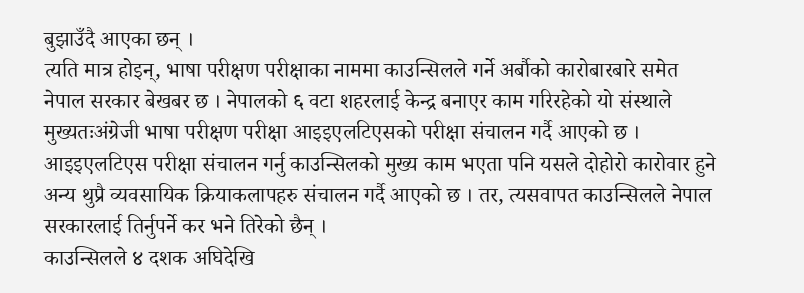बुझाउँदै आएका छन् ।
त्यति मात्र होइन्, भाषा परीक्षण परीक्षाका नाममा काउन्सिलले गर्ने अर्बौको कारोबारबारे समेत नेपाल सरकार बेखबर छ । नेपालको ६ वटा शहरलाई केन्द्र बनाएर काम गरिरहेको यो संस्थाले मुख्यतःअंग्रेजी भाषा परीक्षण परीक्षा आइइएलटिएसको परीक्षा संचालन गर्दै आएको छ । आइइएलटिएस परीक्षा संचालन गर्नु काउन्सिलको मुख्य काम भएता पनि यसले दोहोरो कारोवार हुने अन्य थुप्रै व्यवसायिक क्रियाकलापहरु संचालन गर्दै आएको छ । तर, त्यसवापत काउन्सिलले नेपाल सरकारलाई तिर्नुपर्ने कर भने तिरेको छैन् ।
काउन्सिलले ४ दशक अघिदेखि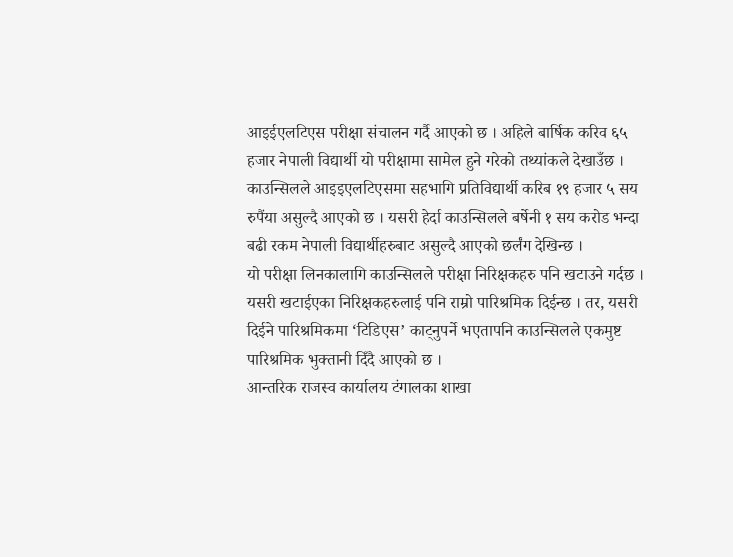आइईएलटिएस परीक्षा संचालन गर्दै आएको छ । अहिले बार्षिक करिव ६५ हजार नेपाली विद्यार्थी यो परीक्षामा सामेल हुने गरेको तथ्यांकले देखाउँछ । काउन्सिलले आइइएलटिएसमा सहभागि प्रतिविद्यार्थी करिब १९ हजार ५ सय रुपैंया असुल्दै आएको छ । यसरी हेर्दा काउन्सिलले बर्षेनी १ सय करोड भन्दा बढी रकम नेपाली विद्यार्थीहरुबाट असुल्दै आएको छर्लंग देखिन्छ ।
यो परीक्षा लिनकालागि काउन्सिलले परीक्षा निरिक्षकहरु पनि खटाउने गर्दछ । यसरी खटाईएका निरिक्षकहरुलाई पनि राम्रो पारिश्रमिक दिईन्छ । तर, यसरी दिईने पारिश्रमिकमा ‘टिडिएस’ काट्नुपर्ने भएतापनि काउन्सिलले एकमुष्ट पारिश्रमिक भुक्तानी दिँदै आएको छ ।
आन्तरिक राजस्व कार्यालय टंगालका शाखा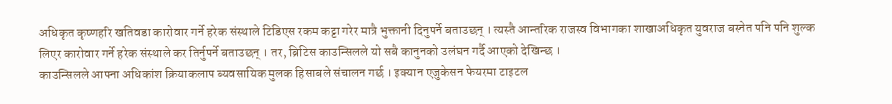अधिकृत कृष्णहरि खतिवडा कारोवार गर्ने हरेक संस्थाले टिडिएस रकम कट्टा गरेर मात्रै भुक्तानी दिनुपर्ने बताउछन् । त्यस्तै आन्तरिक राजस्व विभागका शाखाअधिकृत युवराज बस्नेत पनि पनि शुल्क लिएर कारोवार गर्ने हरेक संस्थाले कर तिर्नुपर्ने बताउछन् । तर, ब्रिटिस काउन्सिलले यो सबै कानुनको उलंघन गर्दै आएको देखिन्छ ।
काउन्सिलले आफ्ना अधिकांश क्रियाकलाप ब्यवसायिक मुलक हिसाबले संचालन गर्छ । इक्यान एजुकेसन फेयरमा टाइटल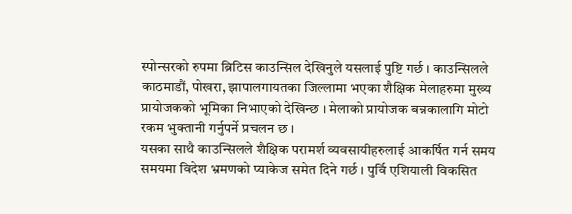स्पोन्सरको रुपमा ब्रिटिस काउन्सिल देखिनुले यसलाई पुष्टि गर्छ । काउन्सिलले काठमाडौं, पोखरा, झापालगायतका जिल्लामा भएका शैक्षिक मेलाहरुमा मुख्य प्रायोजकको भूमिका निभाएको देखिन्छ । मेलाको प्रायोजक बन्नकालागि मोटो रकम भुक्तानी गर्नुपर्ने प्रचलन छ ।
यसका साथै काउन्सिलले शैक्षिक परामर्श व्यवसायीहरुलाई आकर्षित गर्न समय समयमा विदेश भ्रमणको प्याकेज समेत दिने गर्छ । पुर्वि एशियाली विकसित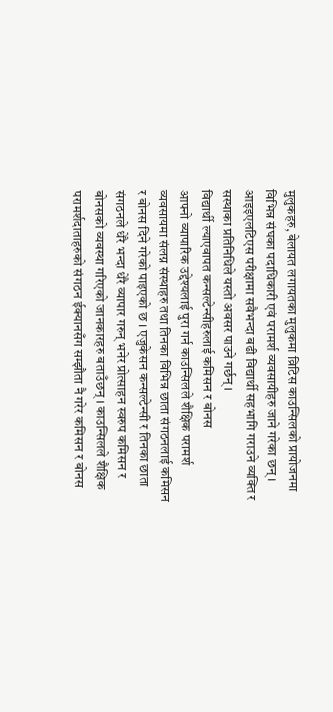मुलुकहरु, बेलायत लगायतका मुलुकमा व्रिटिस काउन्सिलको प्रायोजनमा विभिन्न संघका पदाधिकारी एवं परामर्श व्यवसायीहरु जाने गरेका छन् । आइइएलटिएस परीक्षामा सवैभन्दा बढी विद्यार्थी सहभागि गराउने व्यक्ति र सस्थाका प्रतिनिधिले यस्तो अवसर पाउने गर्छन् ।
विद्यार्थी ल्याएवापत कन्सल्टेन्सीहरुलाई कमिसन र बोनस
आफ्नो व्यापारिक उद्देश्यलाई पुरा गर्न काउन्सिलले शैक्षिक परामर्श व्यवसायमा संलग्न संस्थाहरु तथा तिनका विभिन्न छाता संगठनलाई कमिसन र बोनस दिने गरेको पाइएको छ । एजुकेसन कन्सल्टेन्सी र तिनका छाता संगठनले धेरै भन्दा धेरै व्यापार गरुन् भनेर प्रोत्साहन स्वरुप कमिसन र बोनसको व्यवस्था गरिएको जानकारहरु बताउँछन् । काउन्सिलले शैक्षिक परामर्शदाताहरुको संगठन ईक्यानसँग सम्झौता नै गरेर कमिसन र बोनस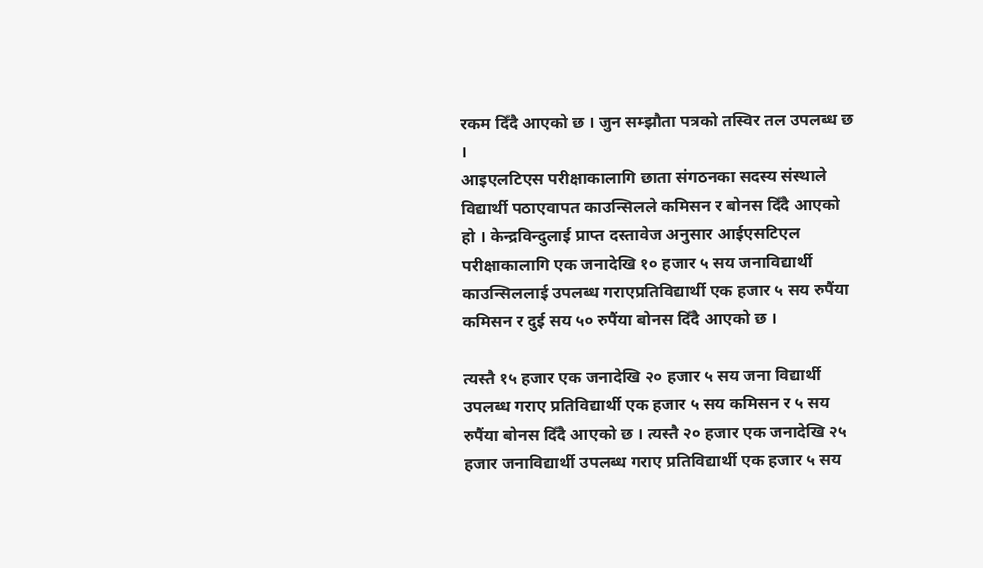रकम दिँदै आएको छ । जुन सम्झौता पत्रको तस्विर तल उपलब्ध छ ।
आइएलटिएस परीक्षाकालागि छाता संगठनका सदस्य संस्थाले विद्यार्थी पठाएवापत काउन्सिलले कमिसन र बोनस दिँदै आएको हो । केन्द्रविन्दुलाई प्राप्त दस्तावेज अनुसार आईएसटिएल परीक्षाकालागि एक जनादेखि १० हजार ५ सय जनाविद्यार्थी काउन्सिललाई उपलब्ध गराएप्रतिविद्यार्थी एक हजार ५ सय रुपैंया कमिसन र दुई सय ५० रुपैंया बोनस दिँदै आएको छ ।

त्यस्तै १५ हजार एक जनादेखि २० हजार ५ सय जना विद्यार्थी उपलब्ध गराए प्रतिविद्यार्थी एक हजार ५ सय कमिसन र ५ सय रुपैंया बोनस दिँदै आएको छ । त्यस्तै २० हजार एक जनादेखि २५ हजार जनाविद्यार्थी उपलब्ध गराए प्रतिविद्यार्थी एक हजार ५ सय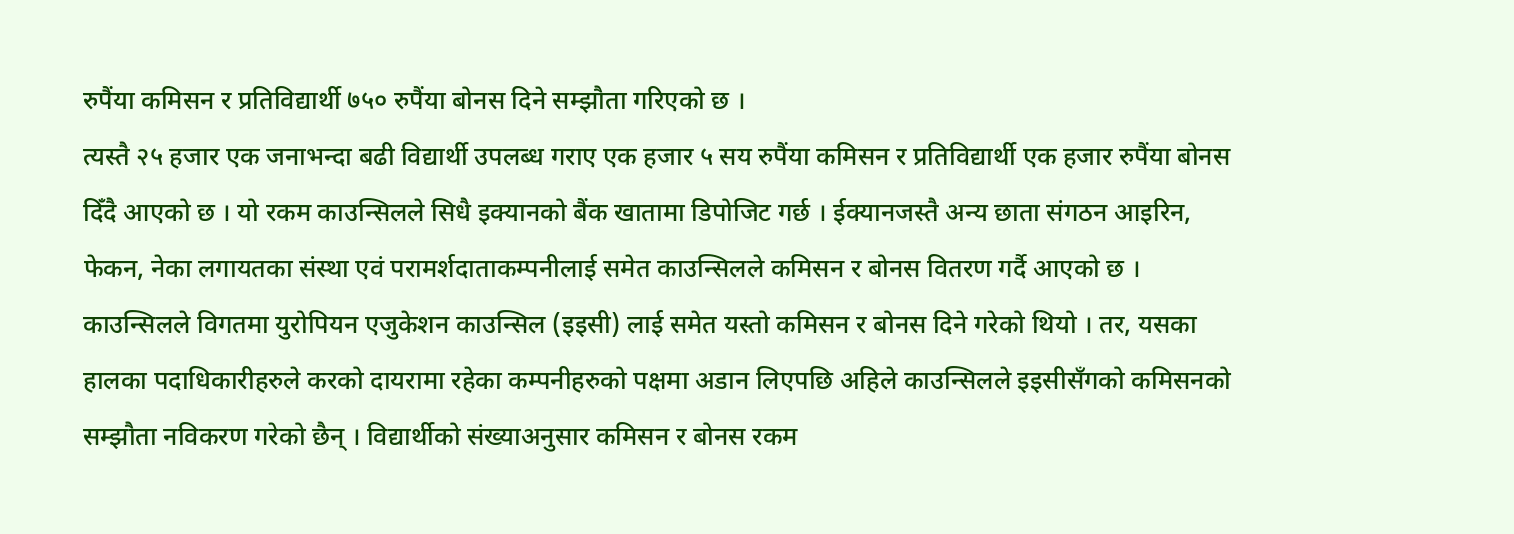रुपैंया कमिसन र प्रतिविद्यार्थी ७५० रुपैंया बोनस दिने सम्झौता गरिएको छ ।
त्यस्तै २५ हजार एक जनाभन्दा बढी विद्यार्थी उपलब्ध गराए एक हजार ५ सय रुपैंया कमिसन र प्रतिविद्यार्थी एक हजार रुपैंया बोनस दिँदै आएको छ । यो रकम काउन्सिलले सिधै इक्यानको बैंक खातामा डिपोजिट गर्छ । ईक्यानजस्तै अन्य छाता संगठन आइरिन, फेकन, नेका लगायतका संस्था एवं परामर्शदाताकम्पनीलाई समेत काउन्सिलले कमिसन र बोनस वितरण गर्दै आएको छ ।
काउन्सिलले विगतमा युरोपियन एजुकेशन काउन्सिल (इइसी) लाई समेत यस्तो कमिसन र बोनस दिने गरेको थियो । तर, यसका हालका पदाधिकारीहरुले करको दायरामा रहेका कम्पनीहरुको पक्षमा अडान लिएपछि अहिले काउन्सिलले इइसीसँगको कमिसनको सम्झौता नविकरण गरेको छैन् । विद्यार्थीको संख्याअनुसार कमिसन र बोनस रकम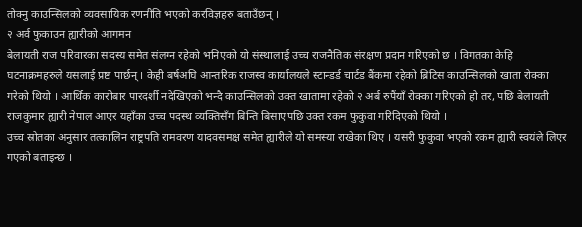तोक्नु काउन्सिलको व्यवसायिक रणनीति भएको करविज्ञहरु बताउँछन् ।
२ अर्व फुकाउन ह्यारीको आगमन
बेलायती राज परिवारका सदस्य समेत संलग्न रहेको भनिएको यो संस्थालाई उच्च राजनैतिक संरक्षण प्रदान गरिएको छ । विगतका केहि घटनाक्रमहरुले यसलाई प्रष्ट पार्छन् । केही बर्षअघि आन्तरिक राजस्व कार्यालयले स्टान्डर्ड चार्टड बैंकमा रहेको ब्रिटिस काउन्सिलको खाता रोक्का गरेको थियो । आर्थिक कारोबार पारदर्शी नदेखिएको भन्दै काउन्सिलको उक्त खातामा रहेको २ अर्ब रुपैंयाँ रोक्का गरिएको हो तर, पछि बेलायती राजकुमार ह्यारी नेपाल आएर यहाँका उच्च पदस्थ व्यक्तिसँग बिन्ति बिसाएपछि उक्त रकम फुकुवा गरिदिएको थियो ।
उच्च स्रोतका अनुसार तत्कालिन राष्ट्रपति रामवरण यादवसमक्ष समेत ह्यारीले यो समस्या राखेका थिए । यसरी फुकुवा भएको रकम ह्यारी स्वयंले लिएर गएको बताइन्छ ।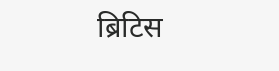ब्रिटिस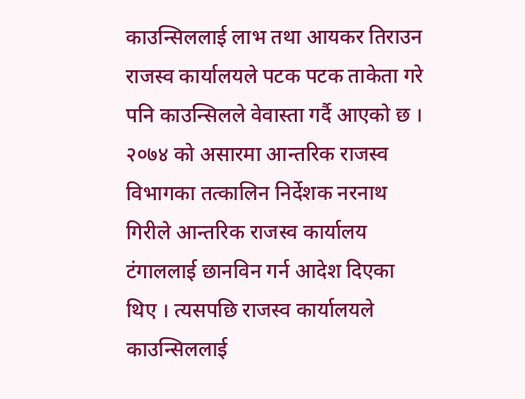काउन्सिललाई लाभ तथा आयकर तिराउन राजस्व कार्यालयले पटक पटक ताकेता गरे पनि काउन्सिलले वेवास्ता गर्दै आएको छ । २०७४ को असारमा आन्तरिक राजस्व विभागका तत्कालिन निर्देशक नरनाथ गिरीले आन्तरिक राजस्व कार्यालय टंगाललाई छानविन गर्न आदेश दिएका थिए । त्यसपछि राजस्व कार्यालयले काउन्सिललाई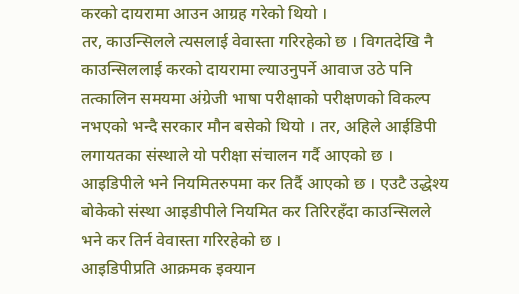करको दायरामा आउन आग्रह गरेको थियो ।
तर, काउन्सिलले त्यसलाई वेवास्ता गरिरहेको छ । विगतदेखि नै काउन्सिललाई करको दायरामा ल्याउनुपर्ने आवाज उठे पनि तत्कालिन समयमा अंग्रेजी भाषा परीक्षाको परीक्षणको विकल्प नभएको भन्दै सरकार मौन बसेको थियो । तर, अहिले आईडिपी लगायतका संस्थाले यो परीक्षा संचालन गर्दै आएको छ । आइडिपीले भने नियमितरुपमा कर तिर्दै आएको छ । एउटै उद्धेश्य बोकेको संस्था आइडीपीले नियमित कर तिरिरहँदा काउन्सिलले भने कर तिर्न वेवास्ता गरिरहेको छ ।
आइडिपीप्रति आक्रमक इक्यान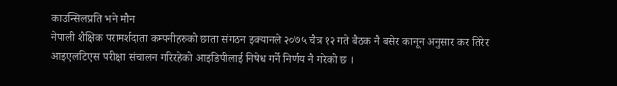काउन्सिलप्रति भने मौन
नेपाली शैक्षिक परामर्शदाता कम्पनीहरुको छाता संगठन इक्यानले २०७५ चैत्र १२ गते बैठक नै बसेर कानून अनुसार कर तिरेर आइएलटिएस परीक्षा संचालन गरिरहेको आइडिपीलाई निषेध गर्ने निर्णय नै गरेको छ ।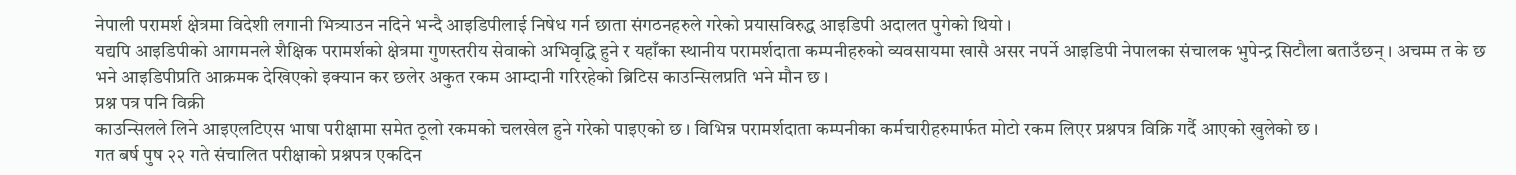नेपाली परामर्श क्षेत्रमा विदेशी लगानी भित्र्याउन नदिने भन्दै आइडिपीलाई निषेध गर्न छाता संगठनहरुले गरेको प्रयासविरुद्ध आइडिपी अदालत पुगेको थियो ।
यद्यपि आइडिपीको आगमनले शैक्षिक परामर्शको क्षेत्रमा गुणस्तरीय सेवाको अभिवृद्धि हुने र यहाँका स्थानीय परामर्शदाता कम्पनीहरुको व्यवसायमा खासै असर नपर्ने आइडिपी नेपालका संचालक भुपेन्द्र सिटौला बताउँछन् । अचम्म त के छ भने आइडिपीप्रति आक्रमक देखिएको इक्यान कर छलेर अकुत रकम आम्दानी गरिरहेको ब्रिटिस काउन्सिलप्रति भने मौन छ ।
प्रश्न पत्र पनि विक्री
काउन्सिलले लिने आइएलटिएस भाषा परीक्षामा समेत ठूलो रकमको चलखेल हुने गरेको पाइएको छ । विभिन्न परामर्शदाता कम्पनीका कर्मचारीहरुमार्फत मोटो रकम लिएर प्रश्नपत्र विक्रि गर्दै आएको खुलेको छ ।
गत बर्ष पुष २२ गते संचालित परीक्षाको प्रश्नपत्र एकदिन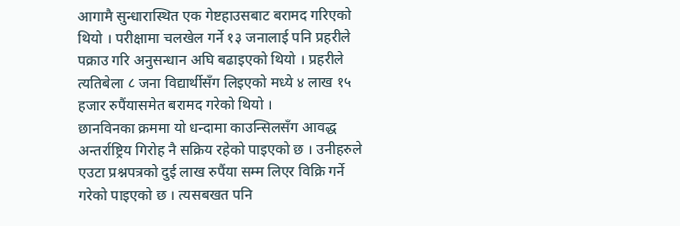आगामै सुन्धारास्थित एक गेष्टहाउसबाट बरामद गरिएको थियो । परीक्षामा चलखेल गर्ने १३ जनालाई पनि प्रहरीले पक्राउ गरि अनुसन्धान अघि बढाइएको थियो । प्रहरीले त्यतिबेला ८ जना विद्यार्थीसँग लिइएको मध्ये ४ लाख १५ हजार रुपैंयासमेत बरामद गरेको थियो ।
छानविनका क्रममा यो धन्दामा काउन्सिलसँग आवद्ध अन्तर्राष्ट्रिय गिरोह नै सक्रिय रहेको पाइएको छ । उनीहरुले एउटा प्रश्नपत्रको दुई लाख रुपैंया सम्म लिएर विक्रि गर्ने गरेको पाइएको छ । त्यसबखत पनि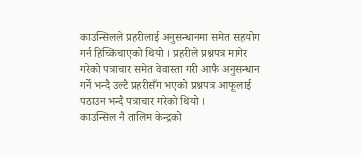काउन्सिलले प्रहरीलाई अनुसन्धानमा समेत सहयोग गर्न हिच्किचाएको थियो । प्रहरीले प्रश्नपत्र मागेर गरेको पत्राचार समेत वेवास्ता गरी आफै अनुसन्धान गर्ने भन्दै उल्टै प्रहरीसँग भएको प्रश्नपत्र आफूलाई पठाउन भन्दै पत्राचार गरेको थियो ।
काउन्सिल नै तालिम केन्द्रको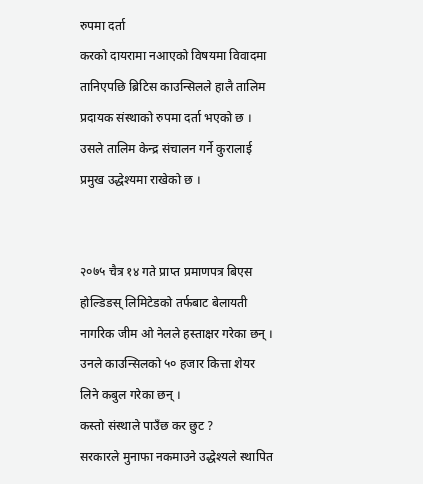रुपमा दर्ता
करको दायरामा नआएको विषयमा विवादमा तानिएपछि ब्रिटिस काउन्सिलले हालै तालिम प्रदायक संस्थाको रुपमा दर्ता भएको छ । उसले तालिम केन्द्र संचालन गर्ने कुरालाई प्रमुख उद्धेश्यमा राखेको छ ।


२०७५ चैत्र १४ गते प्राप्त प्रमाणपत्र बिएस होल्डिङस् लिमिटेडको तर्फबाट बेलायती नागरिक जीम ओ नेलले हस्ताक्षर गरेका छन् । उनले काउन्सिलको ५० हजार कित्ता शेयर लिने कबुल गरेका छन् ।
कस्तो संस्थाले पाउँछ कर छुट ?
सरकारले मुनाफा नकमाउने उद्धेश्यले स्थापित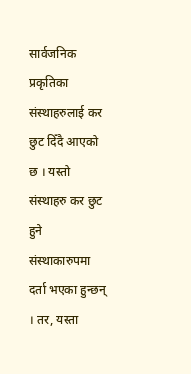सार्वजनिक प्रकृतिका संस्थाहरुलाई कर छुट दिँदै आएको छ । यस्तो संस्थाहरु कर छुट हुने संस्थाकारुपमा दर्ता भएका हुन्छन् । तर, यस्ता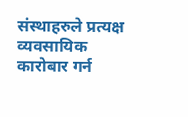संस्थाहरुले प्रत्यक्ष व्यवसायिक कारोबार गर्न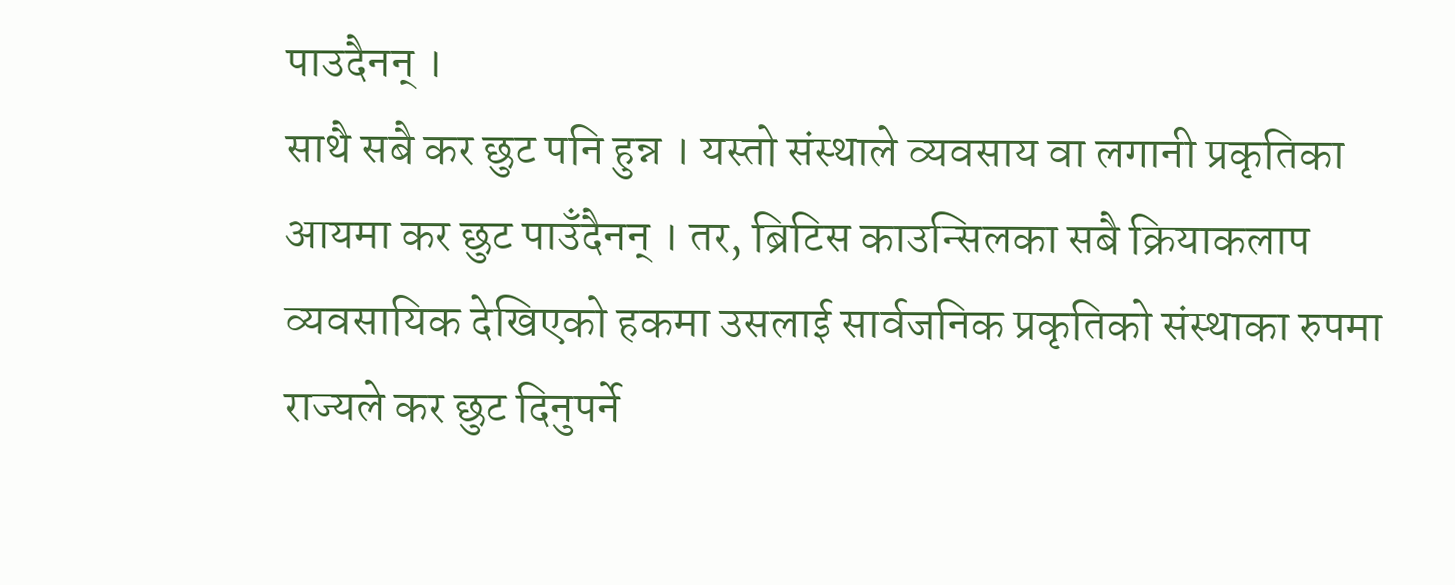पाउदैनन् ।
साथै सबै कर छुट पनि हुन्न । यस्तो संस्थाले व्यवसाय वा लगानी प्रकृतिका आयमा कर छुट पाउँदैनन् । तर, ब्रिटिस काउन्सिलका सबै क्रियाकलाप व्यवसायिक देखिएको हकमा उसलाई सार्वजनिक प्रकृतिको संस्थाका रुपमा राज्यले कर छुट दिनुपर्ने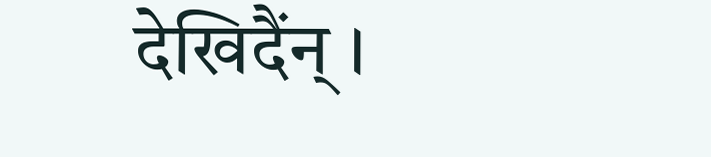देखिदैंन् ।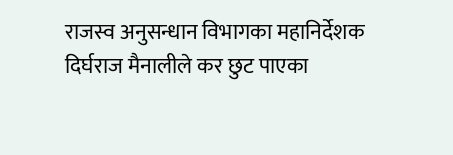राजस्व अनुसन्धान विभागका महानिर्देशक दिर्घराज मैनालीले कर छुट पाएका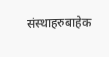संस्थाहरुबाहेक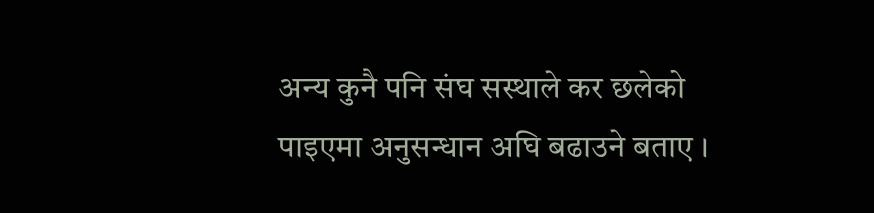अन्य कुनै पनि संघ सस्थाले कर छलेको पाइएमा अनुसन्धान अघि बढाउने बताए ।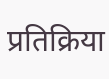प्रतिक्रिया